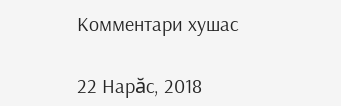Комментари хушас

22 Нарăс, 2018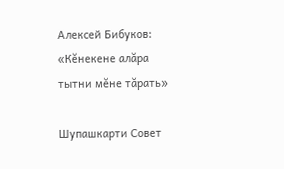Алексей Бибуков: «Кĕнекене алăра тытни мĕне тăрать»

Шупашкарти Совет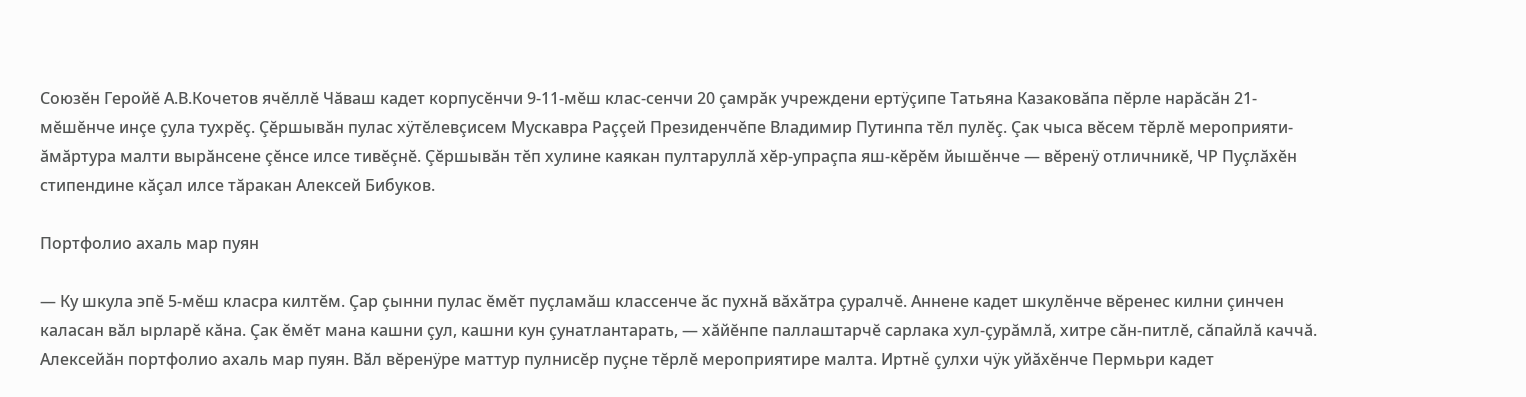Союзĕн Геройĕ А.В.Кочетов ячĕллĕ Чăваш кадет корпусĕнчи 9-11-мĕш клас-сенчи 20 çамрăк учреждени ертÿçипе Татьяна Казаковăпа пĕрле нарăсăн 21-мĕшĕнче инçе çула тухрĕç. Çĕршывăн пулас хÿтĕлевçисем Мускавра Раççей Президенчĕпе Владимир Путинпа тĕл пулĕç. Çак чыса вĕсем тĕрлĕ мероприяти-ăмăртура малти вырăнсене çĕнсе илсе тивĕçнĕ. Çĕршывăн тĕп хулине каякан пултаруллă хĕр-упраçпа яш-кĕрĕм йышĕнче — вĕренÿ отличникĕ, ЧР Пуçлăхĕн стипендине кăçал илсе тăракан Алексей Бибуков.

Портфолио ахаль мар пуян

— Ку шкула эпĕ 5-мĕш класра килтĕм. Çар çынни пулас ĕмĕт пуçламăш классенче ăс пухнă вăхăтра çуралчĕ. Аннене кадет шкулĕнче вĕренес килни çинчен каласан вăл ырларĕ кăна. Çак ĕмĕт мана кашни çул, кашни кун çунатлантарать, — хăйĕнпе паллаштарчĕ сарлака хул-çурăмлă, хитре сăн-питлĕ, сăпайлă каччă. Алексейăн портфолио ахаль мар пуян. Вăл вĕренÿре маттур пулнисĕр пуçне тĕрлĕ мероприятире малта. Иртнĕ çулхи чÿк уйăхĕнче Пермьри кадет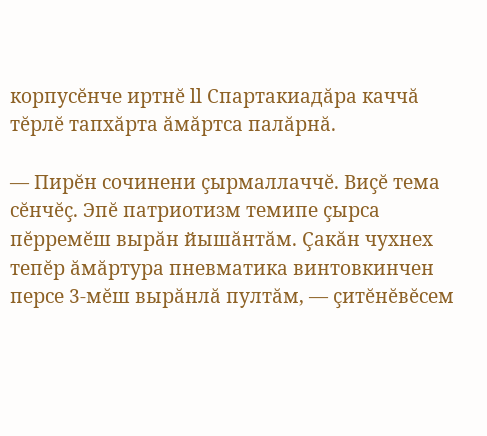корпусĕнче иртнĕ ll Спартакиадăра каччă тĕрлĕ тапхăрта ăмăртса палăрнă.

— Пирĕн сочинени çырмаллаччĕ. Виçĕ тема сĕнчĕç. Эпĕ патриотизм темипе çырса пĕрремĕш вырăн йышăнтăм. Çакăн чухнех тепĕр ăмăртура пневматика винтовкинчен персе 3-мĕш вырăнлă пултăм, — çитĕнĕвĕсем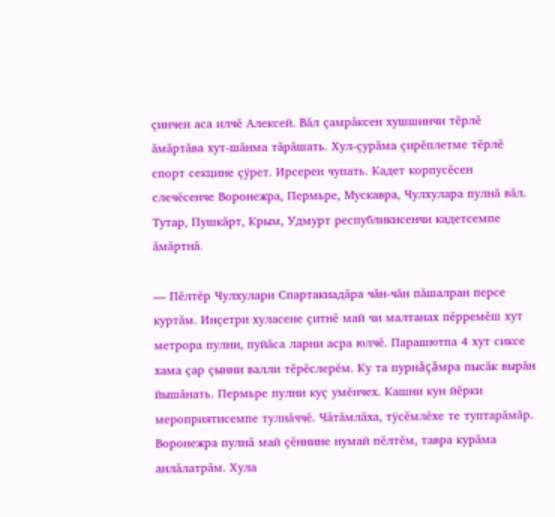çинчен аса илчĕ Алексей. Вăл çамрăксен хушшинчи тĕрлĕ ăмăртăва хут-шăнма тăрăшать. Хул-çурăма çирĕплетме тĕрлĕ спорт секцине çÿрет. Ирсерен чупать. Кадет корпусĕсен слечĕсенче Воронежра, Пермьре, Мускавра, Чулхулара пулнă вăл. Тутар, Пушкăрт, Крым, Удмурт республикисенчи кадетсемпе ăмăртнă.

— Пĕлтĕр Чулхулари Спартакиадăра чăн-чăн пăшалран персе куртăм. Инçетри хуласене çитнĕ май чи малтанах пĕрремĕш хут метрора пулни, пуйăса ларни асра юлчĕ. Парашютпа 4 хут сиксе хама çар çынни валли тĕрĕслерĕм. Ку та пурнăçăмра пысăк вырăн йышăнать. Пермьре пулни куç умĕнчех. Кашни кун йĕрки мероприятисемпе тулнăччĕ. Чăтăмлăха, тÿсĕмлĕхе те туптарăмăр. Воронежра пулнă май çĕннине нумай пĕлтĕм, тавра курăма анлăлатрăм. Хула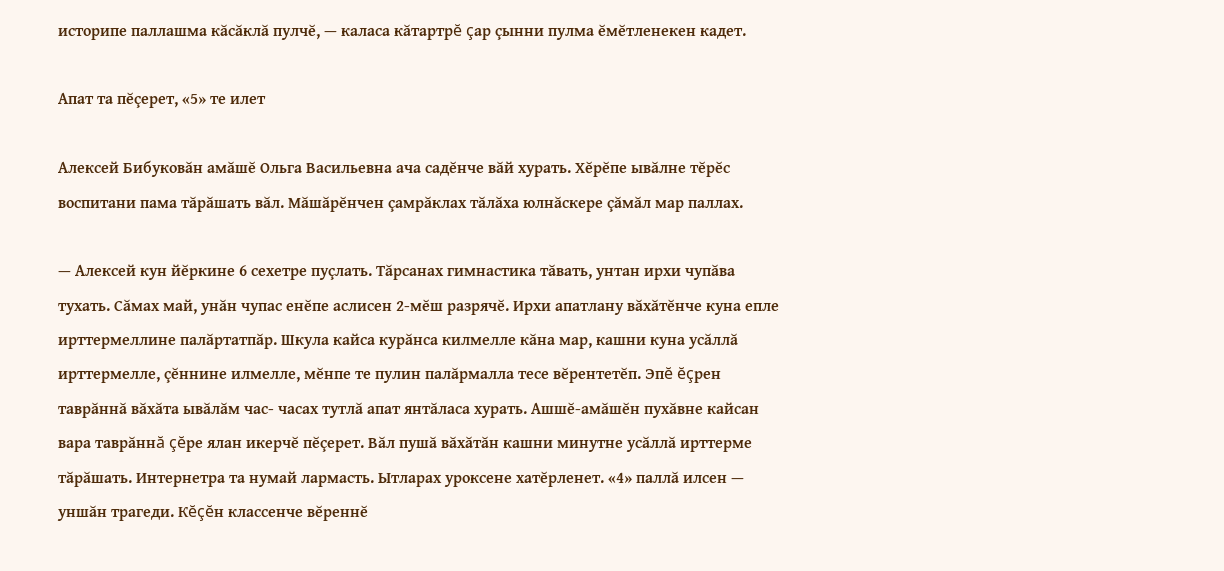историпе паллашма кăсăклă пулчĕ, — каласа кăтартрĕ çар çынни пулма ĕмĕтленекен кадет.

Апат та пĕçерет, «5» те илет

Алексей Бибуковăн амăшĕ Ольга Васильевна ача садĕнче вăй хурать. Хĕрĕпе ывăлне тĕрĕс воспитани пама тăрăшать вăл. Мăшăрĕнчен çамрăклах тăлăха юлнăскере çăмăл мар паллах.

— Алексей кун йĕркине 6 сехетре пуçлать. Тăрсанах гимнастика тăвать, унтан ирхи чупăва тухать. Сăмах май, унăн чупас енĕпе аслисен 2-мĕш разрячĕ. Ирхи апатлану вăхăтĕнче куна епле ирттермеллине палăртатпăр. Шкула кайса курăнса килмелле кăна мар, кашни куна усăллă ирттермелле, çĕннине илмелле, мĕнпе те пулин палăрмалла тесе вĕрентетĕп. Эпĕ ĕçрен таврăннă вăхăта ывăлăм час- часах тутлă апат янтăласа хурать. Ашшĕ-амăшĕн пухăвне кайсан вара таврăннă çĕре ялан икерчĕ пĕçерет. Вăл пушă вăхăтăн кашни минутне усăллă ирттерме тăрăшать. Интернетра та нумай лармасть. Ытларах уроксене хатĕрленет. «4» паллă илсен — уншăн трагеди. Кĕçĕн классенче вĕреннĕ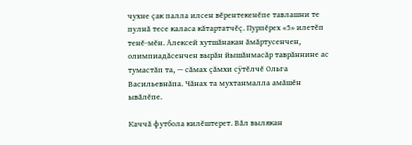чухне çак палла илсен вĕрентекенĕпе тавлашни те пулнă тесе каласа кăтартатчĕç. Пурпĕрех «5» илетĕп тенĕ-мĕн. Алексей хутшăнакан ăмăртусенчен, олимпиадăсенчен вырăн йышăнмасăр таврăннине ас тумастăп та, — сăмах çăмхи сÿтĕлчĕ Ольга Васильевнăпа. Чăнах та мухтанмалла амăшĕн ывăлĕпе.

Каччă футбола килĕштерет. Вăл вылякан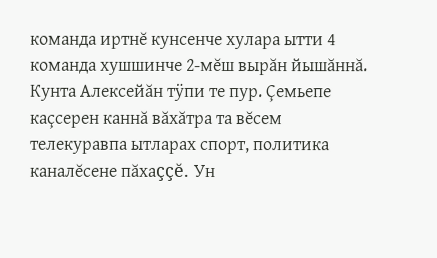команда иртнĕ кунсенче хулара ытти 4 команда хушшинче 2-мĕш вырăн йышăннă. Кунта Алексейăн тÿпи те пур. Çемьепе каçсерен каннă вăхăтра та вĕсем телекуравпа ытларах спорт, политика каналĕсене пăхаççĕ. Ун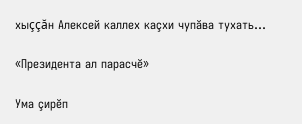хыççăн Алексей каллех каçхи чупăва тухать…

«Президента ал парасчĕ»

Ума çирĕп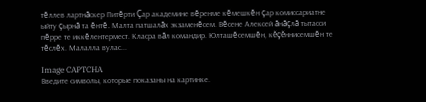тĕллев лартнăскер Питĕрти Çар академине вĕренме кĕмешкĕн çар комиссариатне ыйту çырнă та ĕнтĕ. Малта патшалăх экзаменĕсем. Вĕсене Алексей ăнăçлă тытасси пĕрре те иккĕлентермест. Класра вăл командир. Юлташĕсемшĕн, кĕçĕннисемшĕн те тĕслĕх. Малалла вулас...

Image CAPTCHA
Введите символы, которые показаны на картинке.